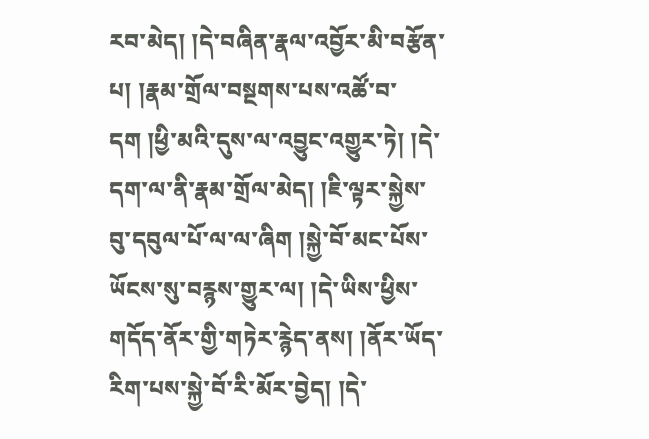རབ་མེད། །དེ་བཞིན་རྣལ་འབྱོར་མི་བརྩོན་པ། །རྣམ་གྲོལ་བསྔགས་པས་འཚོ་བ་དག །ཕྱི་མའི་དུས་ལ་འབྱུང་འགྱུར་ཏེ། །དེ་དག་ལ་ནི་རྣམ་གྲོལ་མེད། །ཇི་ལྟར་སྐྱེས་བུ་དབུལ་པོ་ལ་ལ་ཞིག །སྐྱེ་བོ་མང་པོས་ཡོངས་སུ་བརྙས་གྱུར་ལ། །དེ་ཡིས་ཕྱིས་གདོད་ནོར་གྱི་གཏེར་རྙེད་ནས། །ནོར་ཡོད་རིག་པས་སྐྱེ་བོ་རི་མོར་བྱེད། །དེ་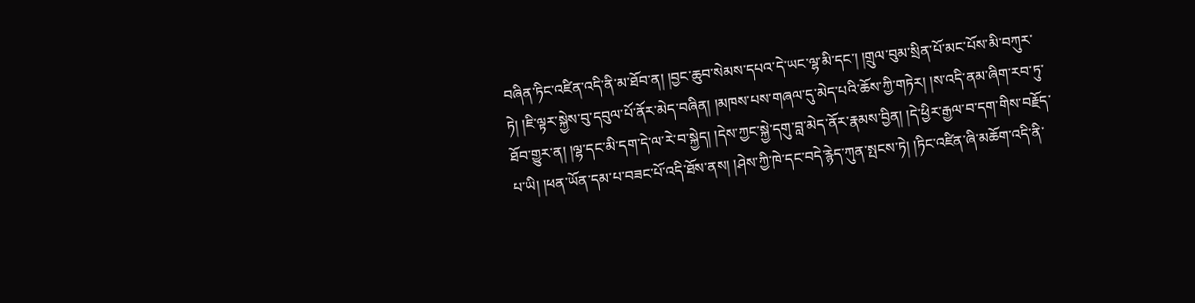བཞིན་ཏིང་འཛིན་འདི་ནི་མ་ཐོབ་ན། །བྱང་ཆུབ་སེམས་དཔའ་དེ་ཡང་ལྷ་མི་དང་། །གྲུལ་བུམ་སྲིན་པོ་མང་པོས་མི་བཀུར་ཏེ། །ཇི་ལྟར་སྐྱེས་བུ་དབུལ་པོ་ནོར་མེད་བཞིན། །མཁས་པས་གཞལ་དུ་མེད་པའི་ཆོས་ཀྱི་གཏེར། །ས་འདི་ནམ་ཞིག་རབ་ཏུ་ཐོབ་གྱུར་ན། །ལྷ་དང་མི་དག་དེ་ལ་རེ་བ་སྐྱེད། །དེས་ཀྱང་སྐྱེ་དགུ་བླ་མེད་ནོར་རྣམས་བྱིན། །དེ་ཕྱིར་རྒྱལ་བ་དག་གིས་བརྗོད་པ་ཡི། །ཕན་ཡོན་དམ་པ་བཟང་པོ་འདི་ཐོས་ནས། །ཤེས་ཀྱི་ཁེ་དང་བདེ་རྙེད་ཀུན་སྤངས་ཏེ། །ཏིང་འཛིན་ཞི་མཆོག་འདི་ནི་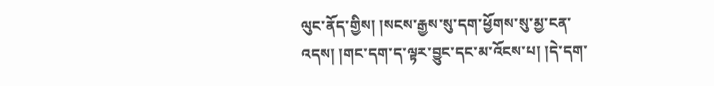ལུང་ནོད་གྱིས། །སངས་རྒྱས་སུ་དག་ཕྱོགས་སུ་མྱ་ངན་འདས། །གང་དག་ད་ལྟར་བྱུང་དང་མ་འོངས་པ། །དེ་དག་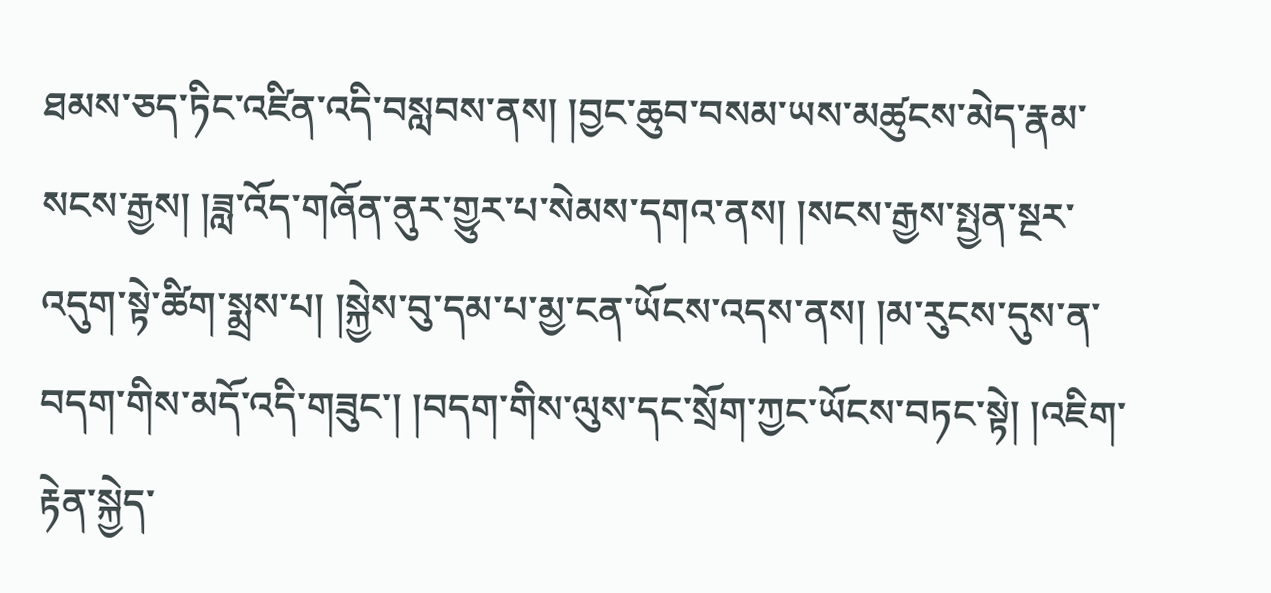ཐམས་ཅད་ཏིང་འཛིན་འདི་བསླབས་ནས། །བྱང་ཆུབ་བསམ་ཡས་མཚུངས་མེད་རྣམ་སངས་རྒྱས། །ཟླ་འོད་གཞོན་ནུར་གྱུར་པ་སེམས་དགའ་ནས། །སངས་རྒྱས་སྤྱན་སྔར་འདུག་སྟེ་ཚིག་སྨྲས་པ། །སྐྱེས་བུ་དམ་པ་མྱ་ངན་ཡོངས་འདས་ནས། །མ་རུངས་དུས་ན་བདག་གིས་མདོ་འདི་གཟུང་། །བདག་གིས་ལུས་དང་སྲོག་ཀྱང་ཡོངས་བཏང་སྟེ། །འཇིག་རྟེན་སྐྱེད་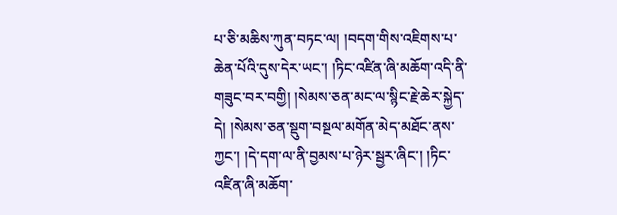པ་ཅི་མཆིས་ཀུན་བཏང་ལ། །བདག་གིས་འཇིགས་པ་ཆེན་པོའི་དུས་དེར་ཡང་། །ཏིང་འཛིན་ཞི་མཆོག་འདི་ནི་གཟུང་བར་བགྱི། །སེམས་ཅན་མང་ལ་སྙིང་རྗེ་ཆེར་སྐྱེད་དེ། །སེམས་ཅན་སྡུག་བསྔལ་མགོན་མེད་མཐོང་ནས་ཀྱང་། །དེ་དག་ལ་ནི་བྱམས་པ་ཉེར་སྦྱར་ཞིང་། །ཏིང་འཛིན་ཞི་མཆོག་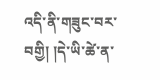འདི་ནི་གཟུང་བར་བགྱི། །དེ་ཡི་ཚེ་ན་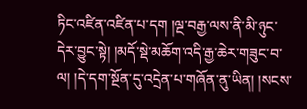ཏིང་འཛིན་འཛིན་པ་དག །ལྔ་བརྒྱ་ལས་ནི་མི་ཉུང་དེར་བྱུང་སྟེ། །མདོ་སྡེ་མཆོག་འདི་རྒྱ་ཆེར་གཟུང་བ་ལ། །དེ་དག་སྔོན་དུ་འདྲེན་པ་གཞོན་ནུ་ཡིན། །སངས་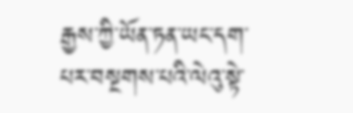རྒྱས་ཀྱི་ཡོན་ཏན་ཡང་དག་པར་བསྔགས་པའི་ལེའུ་སྟེ་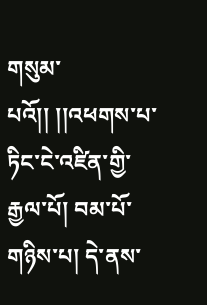གསུམ་པའོ།། །།འཕགས་པ་ཏིང་ངེ་འཛིན་གྱི་རྒྱལ་པོ། བམ་པོ་གཉིས་པ། དེ་ནས་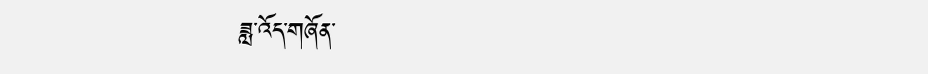ཟླ་འོད་གཞོན་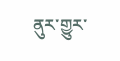ནུར་གྱུར་